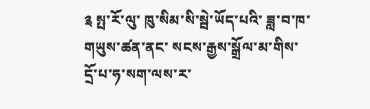༉ སྤ་རོ་ལུ་ ཁུ་སིམ་སི་སྦེ་ཡོད་པའི་ ཟླ་བ་ཁ་གཡུས་ཚན་ནང་ སངས་རྒྱས་སྒྲོལ་མ་གིས་ དྲོ་པ་ཧ་སག་ལས་ར་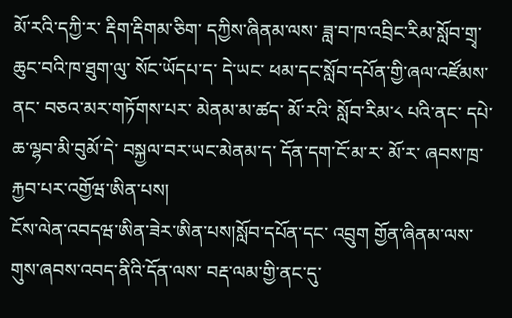མོ་རའི་དཀྱི་ར་ རྡིག་རྡིགམ་ཅིག་ དཀྱིས་ཞིནམ་ལས་ ཟླ་བ་ཁ་འབྲིང་རིམ་སློབ་གྲྭ་ཆུང་བའི་ཁ་ཐུག་ལུ་ སོང་ཡོདཔ་ད་ དེ་ཡང་ ཕམ་དང་སློབ་དཔོན་གྱི་ཞལ་འཛོམས་ནང་ བཅའ་མར་གཏོགས་པར་ མེནམ་མ་ཚད་ མོ་རའི་ སློབ་རིམ་༨ པའི་ནང་ དཔེ་ཆ་ལྷབ་མི་བུམོ་དེ་ བསྐྱལ་བར་ཡང་མེནམ་ད་ དོན་དག་ངོ་མ་ར་ མོ་ར་ ཞབས་ཁྲ་རྐྱབ་པར་འགྱོཝ་ཨིན་པས།
ངོས་ལེན་འབདཝ་ཨིན་ཟེར་ཨིན་པས།སློབ་དཔོན་དང་ འབྲུག གྱོན་ཞིནམ་ལས་ གུས་ཞབས་འབད་ནིའི་དོན་ལས་ བརྡ་ལམ་གྱི་ནང་དུ་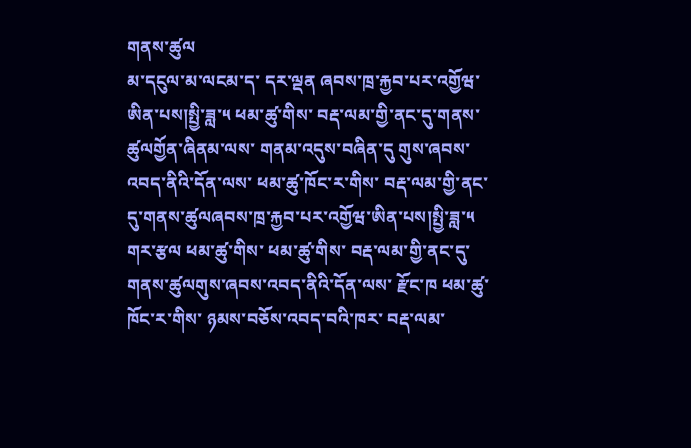གནས་ཚུལ
མ་དངུལ་མ་ལངམ་ད་ དར་ལྡན ཞབས་ཁྲ་རྐྱབ་པར་འགྱོཝ་ཨིན་པས།སྤྱི་ཟླ་༥ ཕམ་ཚུ་གིས་ བརྡ་ལམ་གྱི་ནང་དུ་གནས་ཚུལགྱོན་ཞིནམ་ལས་ གནམ་འདུས་བཞིན་དུ གུས་ཞབས་འབད་ནིའི་དོན་ལས་ ཕམ་ཚུ་ཁོང་ར་གིས་ བརྡ་ལམ་གྱི་ནང་དུ་གནས་ཚུལཞབས་ཁྲ་རྐྱབ་པར་འགྱོཝ་ཨིན་པས།སྤྱི་ཟླ་༥ གར་རྩལ ཕམ་ཚུ་གིས་ ཕམ་ཚུ་གིས་ བརྡ་ལམ་གྱི་ནང་དུ་གནས་ཚུལགུས་ཞབས་འབད་ནིའི་དོན་ལས་ རྫོང་ཁ ཕམ་ཚུ་ཁོང་ར་གིས་ ཉམས་བཅོས་འབད་བའི་ཁར་ བརྡ་ལམ་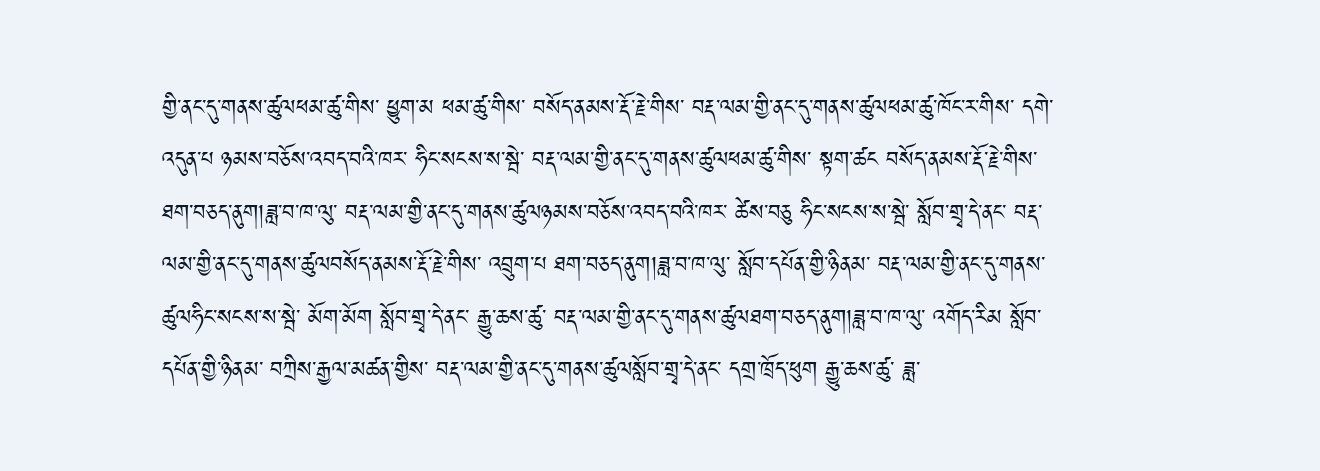གྱི་ནང་དུ་གནས་ཚུལཕམ་ཚུ་གིས་ ཕྱུག་མ ཕམ་ཚུ་གིས་ བསོད་ནམས་རྡོ་རྗེ་གིས་ བརྡ་ལམ་གྱི་ནང་དུ་གནས་ཚུལཕམ་ཚུ་ཁོང་ར་གིས་ དགེ་འདུན་པ ཉམས་བཅོས་འབད་བའི་ཁར་ ཧིང་སངས་ས་སྦེ་ བརྡ་ལམ་གྱི་ནང་དུ་གནས་ཚུལཕམ་ཚུ་གིས་ སྟག་ཚང བསོད་ནམས་རྡོ་རྗེ་གིས་ ཐག་བཅད་ནུག།ཟླ་བ་ཁ་ལུ་ བརྡ་ལམ་གྱི་ནང་དུ་གནས་ཚུལཉམས་བཅོས་འབད་བའི་ཁར་ ཚེས་བཅུ ཧིང་སངས་ས་སྦེ་ སློབ་གྲྭ་དེ་ནང་ བརྡ་ལམ་གྱི་ནང་དུ་གནས་ཚུལབསོད་ནམས་རྡོ་རྗེ་གིས་ འབྲུག་པ ཐག་བཅད་ནུག།ཟླ་བ་ཁ་ལུ་ སློབ་དཔོན་གྱི་ཉིནམ་ བརྡ་ལམ་གྱི་ནང་དུ་གནས་ཚུལཧིང་སངས་ས་སྦེ་ མོག་མོག སློབ་གྲྭ་དེ་ནང་ རྒྱུ་ཆས་ཚུ་ བརྡ་ལམ་གྱི་ནང་དུ་གནས་ཚུལཐག་བཅད་ནུག།ཟླ་བ་ཁ་ལུ་ འགོད་རིམ སློབ་དཔོན་གྱི་ཉིནམ་ བཀྲིས་རྒྱལ་མཚན་གྱིས་ བརྡ་ལམ་གྱི་ནང་དུ་གནས་ཚུལསློབ་གྲྭ་དེ་ནང་ དགྲ་ཁྲོད་ཕུག རྒྱུ་ཆས་ཚུ་ ཟླ་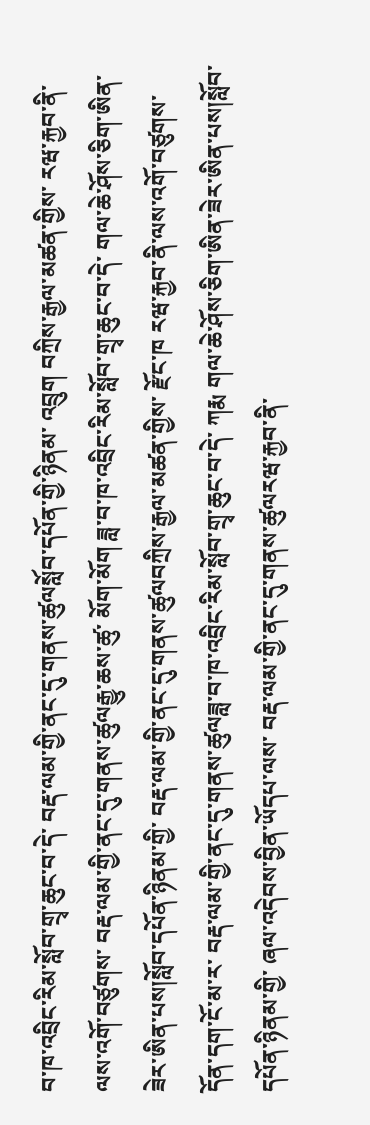བ་ཁ་འབྲིང་རིམ་སློབ་གྲྭ་ཆུང་བ་དེ་ བརྡ་ལམ་གྱི་ནང་དུ་གནས་ཚུལསློབ་དཔོན་གྱི་ཉིནམ་ འབྲུག བཀྲིས་རྒྱལ་མཚན་གྱིས་ རཝ་རྐྱབ་ནི་ལས་འགོ་བཙུགས་ བརྡ་ལམ་གྱི་ནང་དུ་གནས་ཚུལརྒྱུ་ཆས་ཚུ་ མོག་མོག ཟླ་བ་ཁ་འབྲིང་རིམ་སློབ་གྲྭ་ཆུང་བ་དེ་ གལ་ཆེ་ཤོས་ཅིག་ཨིན་ཟེར་ཨིན་པས།སློབ་དཔོན་ཉིནམ་གྱི་ བརྡ་ལམ་གྱི་ནང་དུ་གནས་ཚུལབཀྲིས་རྒྱལ་མཚན་གྱིས་ རྫོང་ཁ རཝ་རྐྱབ་ནི་ལས་འགོ་བཙུགས་ དོན་དག་ངོ་མ་ར་ བརྡ་ལམ་གྱི་ནང་དུ་གནས་ཚུལཟླ་བ་ཁ་འབྲིང་རིམ་སློབ་གྲྭ་ཆུང་བ་དེ་ ཀརྨ གལ་ཆེ་ཤོས་ཅིག་ཨིན་ཟེར་ཨིན་པས།སློབ་དཔོན་ཉིནམ་གྱི་ ཞལ་འདེབས་བྱིན་ཡོདཔ་ལས་ བརྡ་ལམ་གྱི་ནང་དུ་གནས་ཚུལརཝ་རྐྱབ་ནི་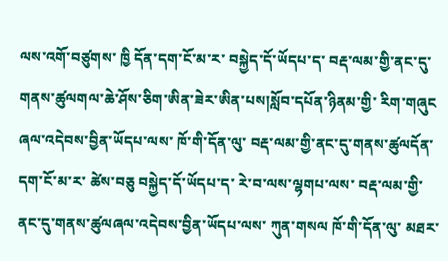ལས་འགོ་བཙུགས་ ཁྱི དོན་དག་ངོ་མ་ར་ བསྐྱེད་དོ་ཡོདཔ་ད་ བརྡ་ལམ་གྱི་ནང་དུ་གནས་ཚུལགལ་ཆེ་ཤོས་ཅིག་ཨིན་ཟེར་ཨིན་པས།སློབ་དཔོན་ཉིནམ་གྱི་ རིག་གཞུང ཞལ་འདེབས་བྱིན་ཡོདཔ་ལས་ ཁོ་གི་དོན་ལུ་ བརྡ་ལམ་གྱི་ནང་དུ་གནས་ཚུལདོན་དག་ངོ་མ་ར་ ཚེས་བཅུ བསྐྱེད་དོ་ཡོདཔ་ད་ རེ་བ་ལས་ལྷགཔ་ལས་ བརྡ་ལམ་གྱི་ནང་དུ་གནས་ཚུལཞལ་འདེབས་བྱིན་ཡོདཔ་ལས་ ཀུན་གསལ ཁོ་གི་དོན་ལུ་ མཐར་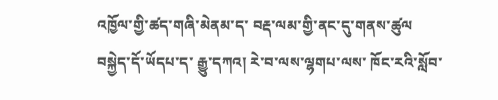འཁྱོལ་གྱི་ཚད་གཞི་མེནམ་ད་ བརྡ་ལམ་གྱི་ནང་དུ་གནས་ཚུལ
བསྐྱེད་དོ་ཡོདཔ་ད་ རྒྱུ་དཀའ། རེ་བ་ལས་ལྷགཔ་ལས་ ཁོང་རའི་སློབ་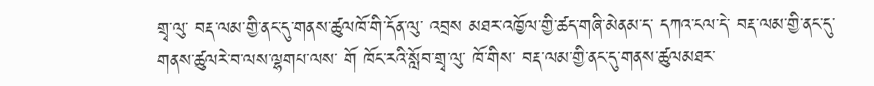གྲྭ་ལུ་ བརྡ་ལམ་གྱི་ནང་དུ་གནས་ཚུལཁོ་གི་དོན་ལུ་ འབྲས མཐར་འཁྱོལ་གྱི་ཚད་གཞི་མེནམ་ད་ དཀའ་ངལ་དེ་ བརྡ་ལམ་གྱི་ནང་དུ་གནས་ཚུལརེ་བ་ལས་ལྷགཔ་ལས་ གོ ཁོང་རའི་སློབ་གྲྭ་ལུ་ ཁོ་གིས་ བརྡ་ལམ་གྱི་ནང་དུ་གནས་ཚུལམཐར་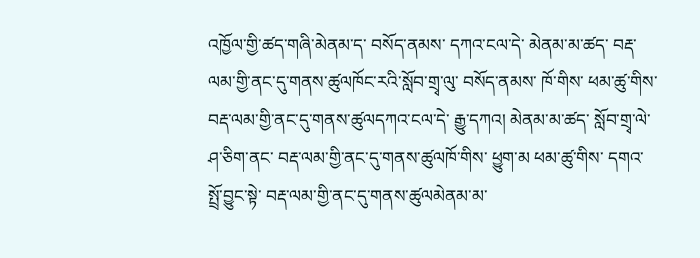འཁྱོལ་གྱི་ཚད་གཞི་མེནམ་ད་ བསོད་ནམས་ དཀའ་ངལ་དེ་ མེནམ་མ་ཚད་ བརྡ་ལམ་གྱི་ནང་དུ་གནས་ཚུལཁོང་རའི་སློབ་གྲྭ་ལུ་ བསོད་ནམས་ ཁོ་གིས་ ཕམ་ཚུ་གིས་ བརྡ་ལམ་གྱི་ནང་དུ་གནས་ཚུལདཀའ་ངལ་དེ་ རྒྱུ་དཀའ། མེནམ་མ་ཚད་ སློབ་གྲྭ་ལེ་ཤ་ཅིག་ནང་ བརྡ་ལམ་གྱི་ནང་དུ་གནས་ཚུལཁོ་གིས་ ཕྱུག་མ ཕམ་ཚུ་གིས་ དགའ་སྤྲོ་བྱུང་སྟེ་ བརྡ་ལམ་གྱི་ནང་དུ་གནས་ཚུལམེནམ་མ་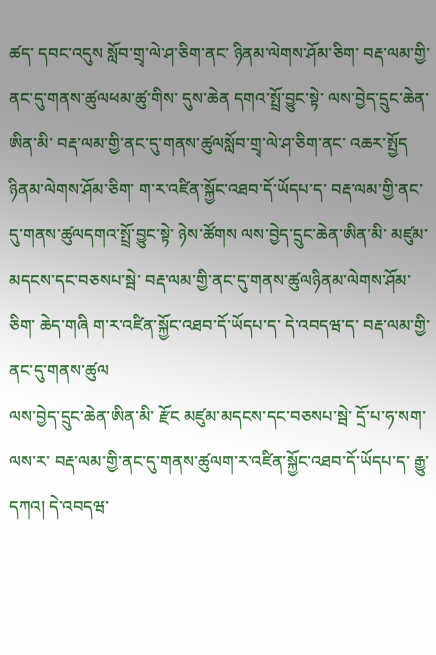ཚད་ དབང་འདུས སློབ་གྲྭ་ལེ་ཤ་ཅིག་ནང་ ཉིནམ་ལེགས་ཤོམ་ཅིག་ བརྡ་ལམ་གྱི་ནང་དུ་གནས་ཚུལཕམ་ཚུ་གིས་ དུས་ཆེན དགའ་སྤྲོ་བྱུང་སྟེ་ ལས་བྱེད་དྲུང་ཆེན་ཨིན་མི་ བརྡ་ལམ་གྱི་ནང་དུ་གནས་ཚུལསློབ་གྲྭ་ལེ་ཤ་ཅིག་ནང་ འཆར་སྤྱོད ཉིནམ་ལེགས་ཤོམ་ཅིག་ ག་ར་འཛིན་སྐྱོང་འཐབ་དོ་ཡོདཔ་ད་ བརྡ་ལམ་གྱི་ནང་དུ་གནས་ཚུལདགའ་སྤྲོ་བྱུང་སྟེ་ ཉེས་ཚོགས ལས་བྱེད་དྲུང་ཆེན་ཨིན་མི་ མཛུམ་མདངས་དང་བཅསཔ་སྦེ་ བརྡ་ལམ་གྱི་ནང་དུ་གནས་ཚུལཉིནམ་ལེགས་ཤོམ་ཅིག་ ཆེད་གཞི ག་ར་འཛིན་སྐྱོང་འཐབ་དོ་ཡོདཔ་ད་ དེ་འབདཝ་ད་ བརྡ་ལམ་གྱི་ནང་དུ་གནས་ཚུལ
ལས་བྱེད་དྲུང་ཆེན་ཨིན་མི་ རྫོང མཛུམ་མདངས་དང་བཅསཔ་སྦེ་ དྲོ་པ་ཧ་སག་ལས་ར་ བརྡ་ལམ་གྱི་ནང་དུ་གནས་ཚུལག་ར་འཛིན་སྐྱོང་འཐབ་དོ་ཡོདཔ་ད་ རྒྱུ་དཀའ། དེ་འབདཝ་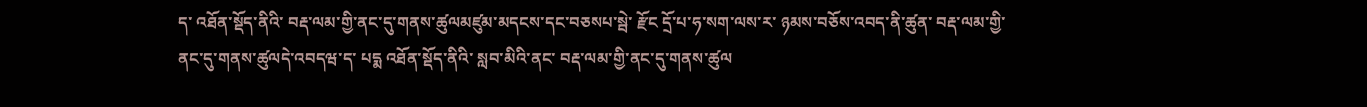ད་ འཐོན་སྡོད་ནིའི་ བརྡ་ལམ་གྱི་ནང་དུ་གནས་ཚུལམཛུམ་མདངས་དང་བཅསཔ་སྦེ་ རྫོང དྲོ་པ་ཧ་སག་ལས་ར་ ཉམས་བཅོས་འབད་ནི་ཚུན་ བརྡ་ལམ་གྱི་ནང་དུ་གནས་ཚུལདེ་འབདཝ་ད་ པདྨ འཐོན་སྡོད་ནིའི་ སླབ་མིའི་ནང་ བརྡ་ལམ་གྱི་ནང་དུ་གནས་ཚུལ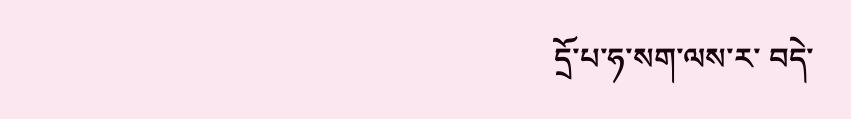དྲོ་པ་ཧ་སག་ལས་ར་ བདེ་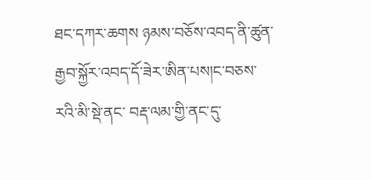ཐང་དཀར་ཆགས ཉམས་བཅོས་འབད་ནི་ཚུན་ རྒྱབ་སྐྱོར་འབད་དོ་ཟེར་ཨིན་པས།ང་བཅས་རའི་མི་སྡེ་ནང་ བརྡ་ལམ་གྱི་ནང་དུ་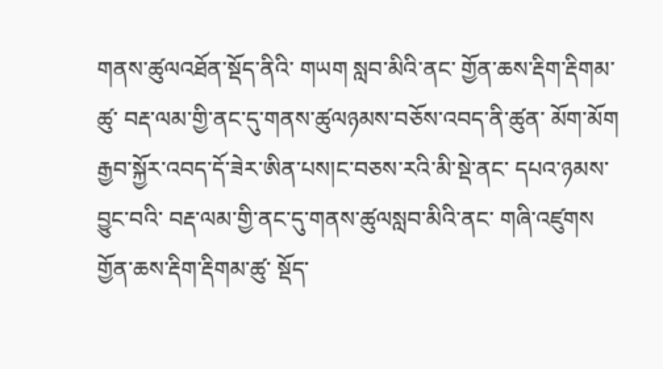གནས་ཚུལའཐོན་སྡོད་ནིའི་ གཡག སླབ་མིའི་ནང་ གྱོན་ཆས་རྡིག་རྡིགམ་ཚུ་ བརྡ་ལམ་གྱི་ནང་དུ་གནས་ཚུལཉམས་བཅོས་འབད་ནི་ཚུན་ མོག་མོག རྒྱབ་སྐྱོར་འབད་དོ་ཟེར་ཨིན་པས།ང་བཅས་རའི་མི་སྡེ་ནང་ དཔའ་ཉམས་བྱུང་བའི་ བརྡ་ལམ་གྱི་ནང་དུ་གནས་ཚུལསླབ་མིའི་ནང་ གཞི་འཛུགས གྱོན་ཆས་རྡིག་རྡིགམ་ཚུ་ སྡོད་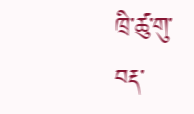ཁྲི་ཚུ་གུ་ བརྡ་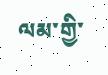ལམ་གྱི་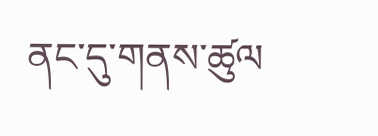ནང་དུ་གནས་ཚུལ